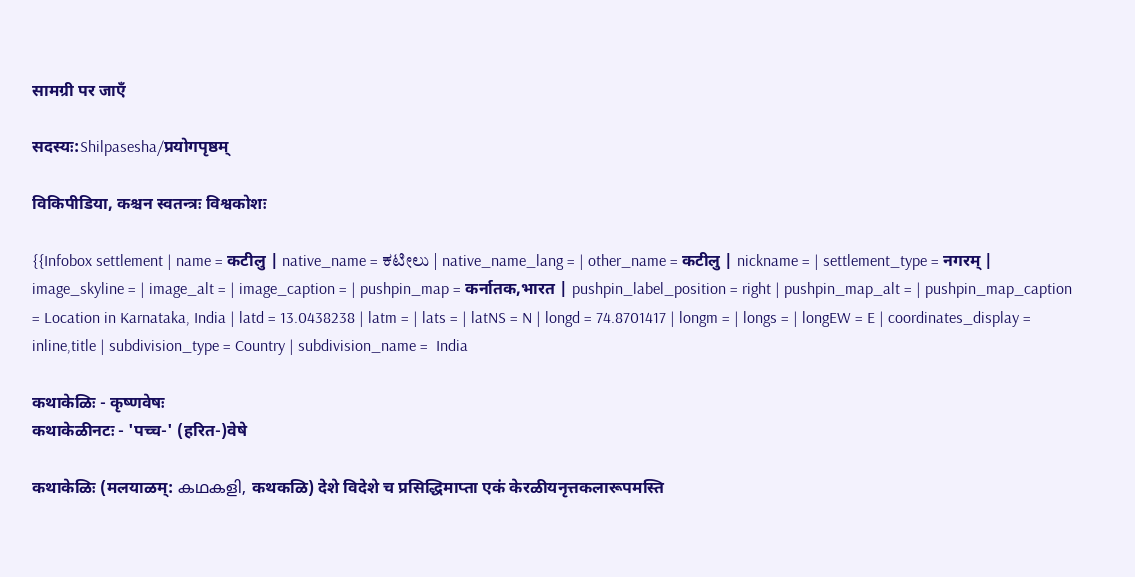सामग्री पर जाएँ

सदस्यः:Shilpasesha/प्रयोगपृष्ठम्

विकिपीडिया, कश्चन स्वतन्त्रः विश्वकोशः

{{Infobox settlement | name = कटीलु | native_name = ಕಟೀಲು | native_name_lang = | other_name = कटीलु | nickname = | settlement_type = नगरम् | image_skyline = | image_alt = | image_caption = | pushpin_map = कर्नातक,भारत | pushpin_label_position = right | pushpin_map_alt = | pushpin_map_caption = Location in Karnataka, India | latd = 13.0438238 | latm = | lats = | latNS = N | longd = 74.8701417 | longm = | longs = | longEW = E | coordinates_display = inline,title | subdivision_type = Country | subdivision_name =  India

कथाकेळिः - कृष्णवेषः
कथाकेळीनटः - 'पच्च-' (हरित-)वेषे

कथाकेळिः (मलयाळम्: കഥകളി, कथकळि) देशे विदेशे च प्रसिद्धिमाप्ता एकं केरळीयनृत्तकलारूपमस्ति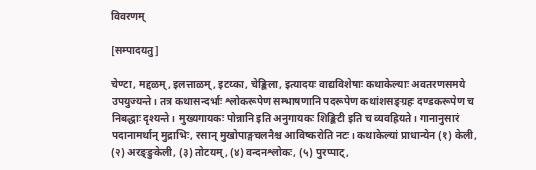विवरणम्

[सम्पादयतु]

चेण्टा, मद्दळम्, इलत्ताळम्, इटय्का, चेङ्किला, इत्यादयः वाद्यविशेषाः कथाकेल्याः अवतरणसमये उपयुज्यन्ते। तत्र कथासन्दर्भाः श्लोकरूपेण सम्भाषणानि पदरूपेण कथांशसङ्ग्रहः दण्डकरूपेण च निबद्धाः दृश्यन्ते। मुख्यगायकः पोन्नानि इति अनुगायकः शिङ्किटी इति च व्यवह्रियते। गानानुसारं पदानामर्थान् मुद्राभिः, रसान् मुखोपाङ्गचलनैश्च आविष्करोति नटः। कथाकेल्यां प्राधान्येन (१) केली, (२) अरङ्ङुकेली, (३) तोटयम्, (४) वन्दनश्लोकः, (५) पुरप्पाट्,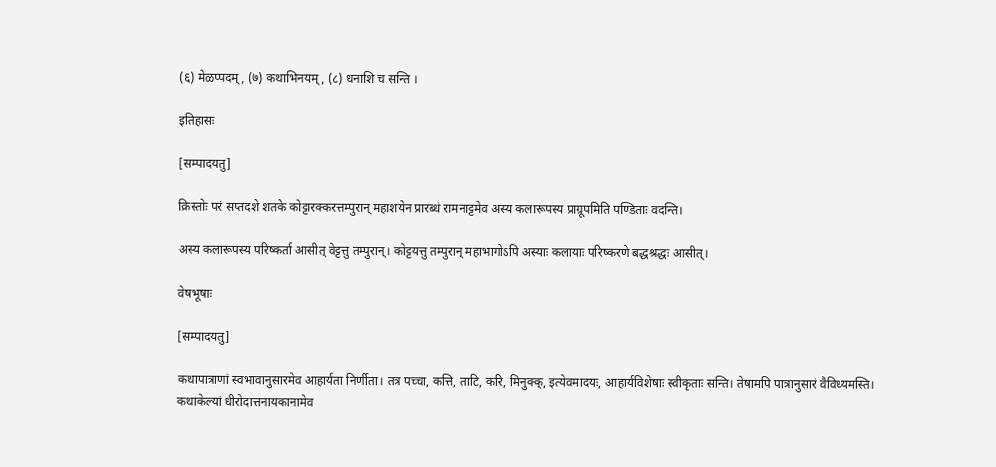(६) मेळप्पदम्, (७) कथाभिनयम्, (८) धनाशि च सन्ति ।

इतिहासः

[सम्पादयतु]

क्रिस्तोः परं सप्तदशे शतके कोट्टारक्करत्तम्पुरान् महाशयेन प्रारब्धं रामनाट्टमेव अस्य कलारूपस्य प्राग्रूपमिति पण्डिताः वदन्ति।

अस्य कलारूपस्य परिष्कर्ता आसीत् वेट्टत्तु तम्पुरान्। कोट्टयत्तु तम्पुरान् महाभागोऽपि अस्याः कलायाः परिष्करणे बद्धश्रद्धः आसीत्।

वेषभूषाः

[सम्पादयतु]

कथापात्राणां स्वभावानुसारमेव आहार्यता निर्णीता। तत्र पच्चा, कत्ति, ताटि, करि, मिनुक्क्, इत्येवमादयः, आहार्यविशेषाः स्वीकृताः सन्ति। तेषामपि पात्रानुसारं वैविध्यमस्ति। कथाकेल्यां धीरोदात्तनायकानामेव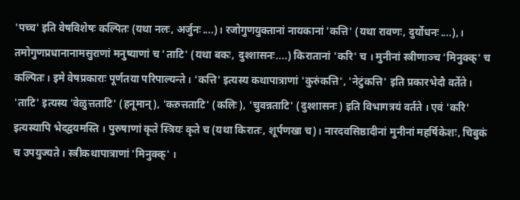'पच्च' इति वेषविशेषः कल्पितः (यथा नलः, अर्जुनः....)। रजोगुणयुक्तानां नायकानां 'कत्ति' (यथा रावणः, दुर्योधनः....),। तमोगुणप्रधानानामसुराणां मनुष्याणां च 'ताटि' (यथा बकः, दुश्शासनः....) किरातानां 'करि' च । मुनीनां स्त्रीणाञ्च 'मिनुक्क्' च कल्पितः। इमे वेषप्रकाराः पूर्णतया परिपाल्यन्ते । 'कत्ति' इत्यस्य कथापात्राणां 'कुरुंकत्ति', 'नेटुंकत्ति' इति प्रकारभेदौ वर्तेते। 'ताटि' इत्यस्य 'वेळुत्तताटि' (हनूमान्), 'कऱुत्तताटि' (कलिः), 'चुवन्नताटि' (दुश्शासनः) इति विभागत्रयं वर्तते । एवं 'करि' इत्यस्यापि भेदद्वयमस्ति । पुरुषाणां कृते स्त्रियः कृते च (यथा किरातः, शूर्पणखा च)। नारदवसिष्ठादीनां मुनीनां महर्षिकेशः, चिबुकं च उपयुज्यते । स्त्रीकथापात्राणां 'मिनुक्क्' ।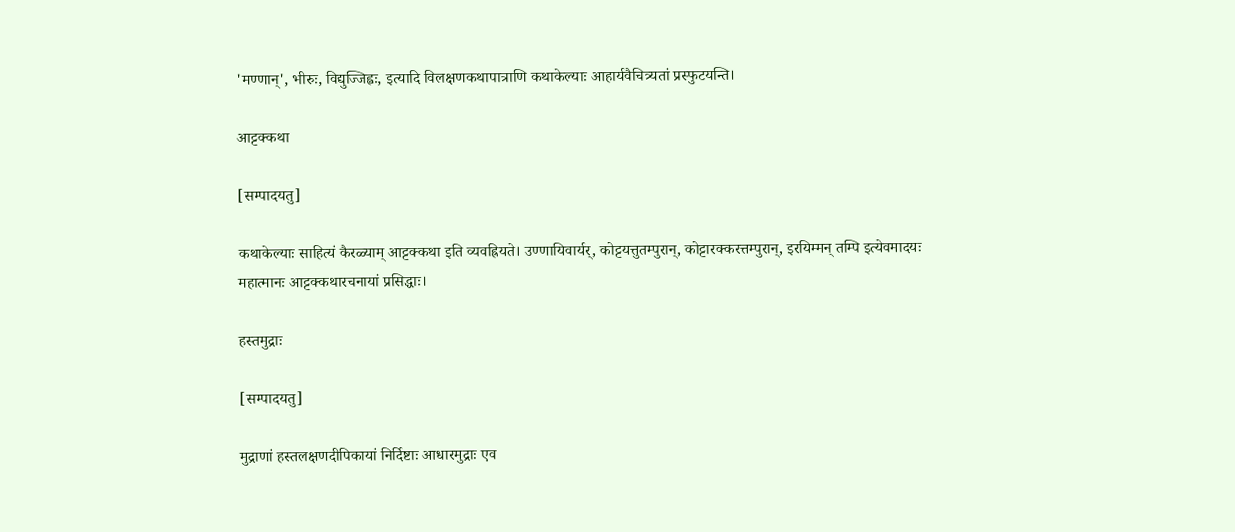'मण्णान्', भीरुः, विद्युज्जिह्वः, इत्यादि विलक्षणकथापात्राणि कथाकेल्याः आहार्यवैचित्र्यतां प्रस्फुटयन्ति।

आट्टक्कथा

[सम्पादयतु]

कथाकेल्याः साहित्यं कैरळ्याम् आट्टक्कथा इति व्यवह्रियते। उण्णायिवार्यर्, कोट्टयत्तुतम्पुरान्, कोट्टारक्करत्तम्पुरान्, इरयिम्मन् तम्पि इत्येवमादयः महात्मानः आट्टक्कथारचनायां प्रसिद्धाः।

हस्तमुद्राः

[सम्पादयतु]

मुद्राणां हस्तलक्षणदीपिकायां निर्दिष्टाः आधारमुद्राः एव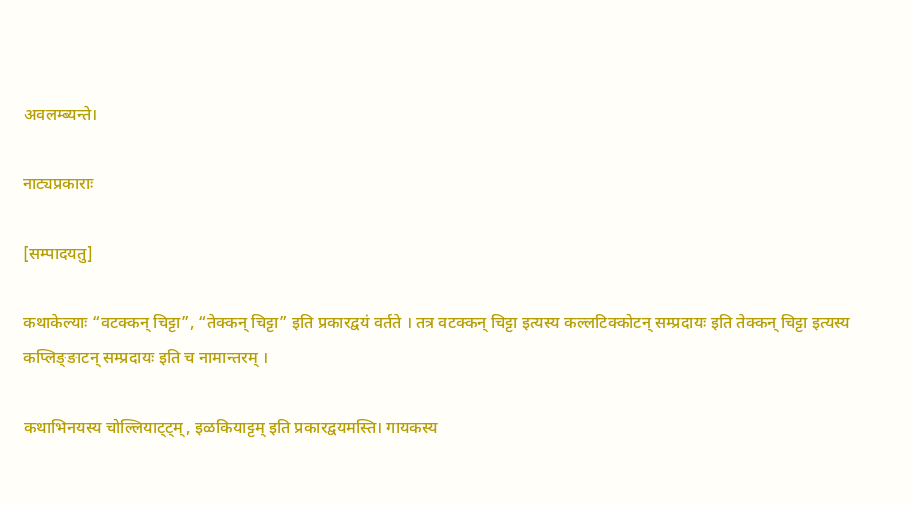अवलम्ब्यन्ते।

नाट्यप्रकाराः

[सम्पादयतु]

कथाकेल्याः “वटक्कन् चिट्टा”, “तेक्कन् चिट्टा” इति प्रकारद्वयं वर्तते । तत्र वटक्कन् चिट्टा इत्यस्य कल्लटिक्कोटन् सम्प्रदायः इति तेक्कन् चिट्टा इत्यस्य कप्लिङ्ङाटन् सम्प्रदायः इति च नामान्तरम् ।

कथाभिनयस्य चोल्लियाट्ट्म्, इळकियाट्टम् इति प्रकारद्वयमस्ति। गायकस्य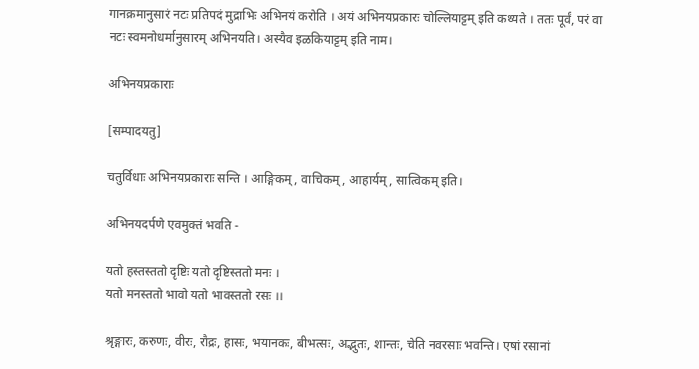गानक्रमानुसारं नटः प्रतिपदं मुद्राभिः अभिनयं करोति । अयं अभिनयप्रकारः चोल्लियाट्टम् इति कथ्यते । ततः पूर्वं, परं वा नटः स्वमनोधर्मानुसारम् अभिनयति। अस्यैव इळकियाट्टम् इति नाम।

अभिनयप्रकाराः

[सम्पादयतु]

चतुर्विधाः अभिनयप्रकाराः सन्ति । आङ्गिकम्, वाचिकम्, आहार्यम्, सात्विकम् इति।

अभिनयदर्पणे एवमुक्तं भवति -

यतो हस्तस्ततो दृष्टिः यतो दृष्टिस्ततो मनः ।
यतो मनस्ततो भावो यतो भावस्ततो रसः ।।

श्रृङ्गारः, करुणः, वीरः, रौद्रः, हासः, भयानकः, बीभत्सः, अद्भुतः, शान्तः, चेति नवरसाः भवन्ति। एषां रसानां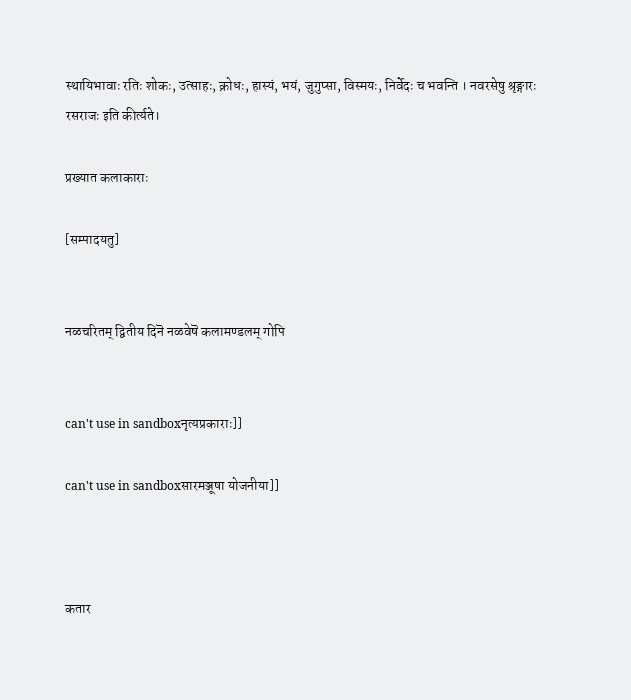स्थायिभावाः रतिः शोकः, उत्साहः, क्रोधः, हास्यं, भयं, जुगुप्सा, विस्मयः, निर्वेदः च भवन्ति । नवरसेषु श्रृङ्गारः रसराजः इति कीर्त्यते।

प्रख्यात कलाकाराः

[सम्पादयतु]


नळचरितम् द्वितीय दिनॆ नळवेषॆ कलामण्डलम् गोपि


can't use in sandboxनृत्यप्रकाराः]]

can't use in sandboxसारमञ्जूषा योजनीया]]



कतार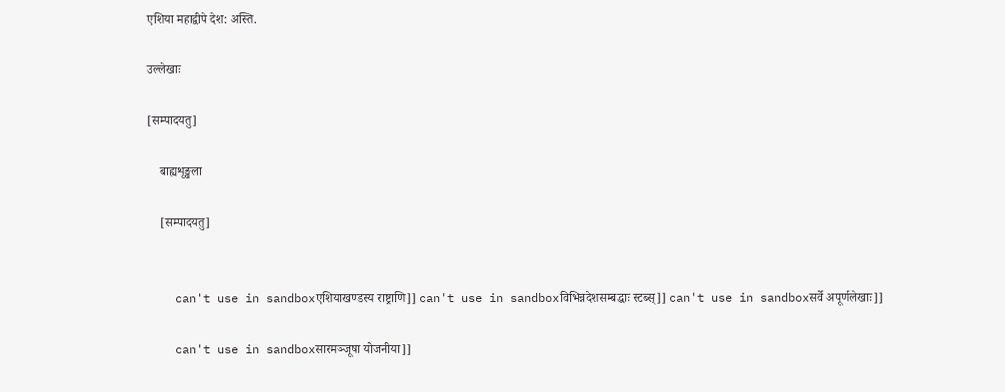एशिया महाद्वीपे देश: अस्‍ति.

उल्लेखाः

[सम्पादयतु]

    बाह्यशृङ्खला

    [सम्पादयतु]


    can't use in sandboxएशियाखण्डस्य राष्ट्राणि]] can't use in sandboxविभिन्नदेशसम्बद्धाः स्टब्स्]] can't use in sandboxसर्वे अपूर्णलेखाः]]

    can't use in sandboxसारमञ्जूषा योजनीया]]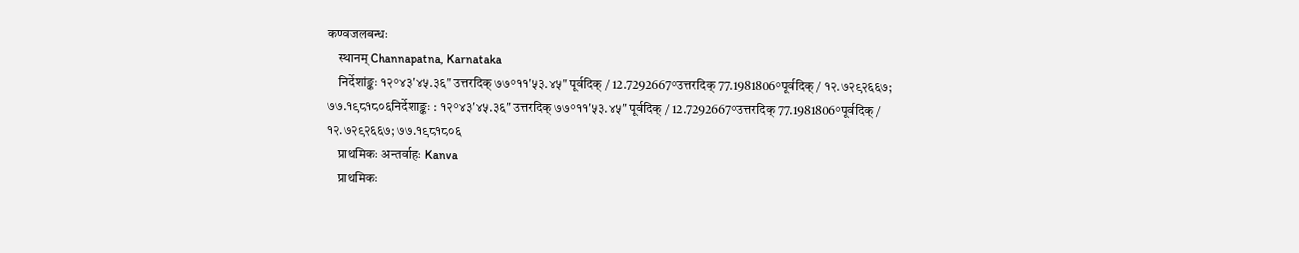कण्वजलबन्धः
    स्थानम् Channapatna, Karnataka
    निर्देशांङ्कः १२°४३′४५.३६″ उत्तरदिक् ७७°११′५३.४५″ पूर्वदिक् / 12.7292667°उत्तरदिक् 77.1981806°पूर्वदिक् / १२.७२९२६६७; ७७.१९८१८०६निर्देशाङ्कः : १२°४३′४५.३६″ उत्तरदिक् ७७°११′५३.४५″ पूर्वदिक् / 12.7292667°उत्तरदिक् 77.1981806°पूर्वदिक् / १२.७२९२६६७; ७७.१९८१८०६
    प्राथमिकः अन्तर्वाहः Kanva
    प्राथमिकः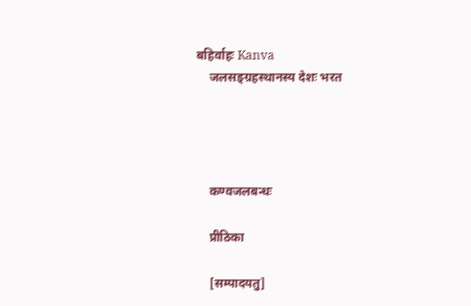बहिर्वाहः Kanva
    जलसङ्ग्रहस्थानस्य देशः भरत




    कण्वजलबन्धः

    प्रीठिका

    [सम्पादयतु]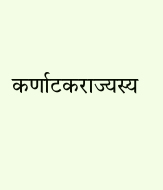कर्णाटकराज्यस्य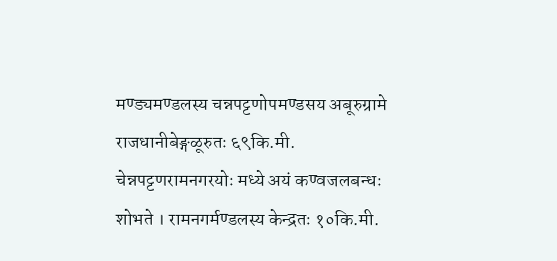मण्ड्यमण्डलस्य चन्नपट्टणोपमण्डसय अबूरुग्रामे राजधानीबेङ्गळूरुतः ६९कि.मी. चेन्नपट्टणरामनगरयोः मध्ये अयं कण्वजलबन्धः शोभते । रामनगर्मण्डलस्य केन्द्रतः १०कि.मी.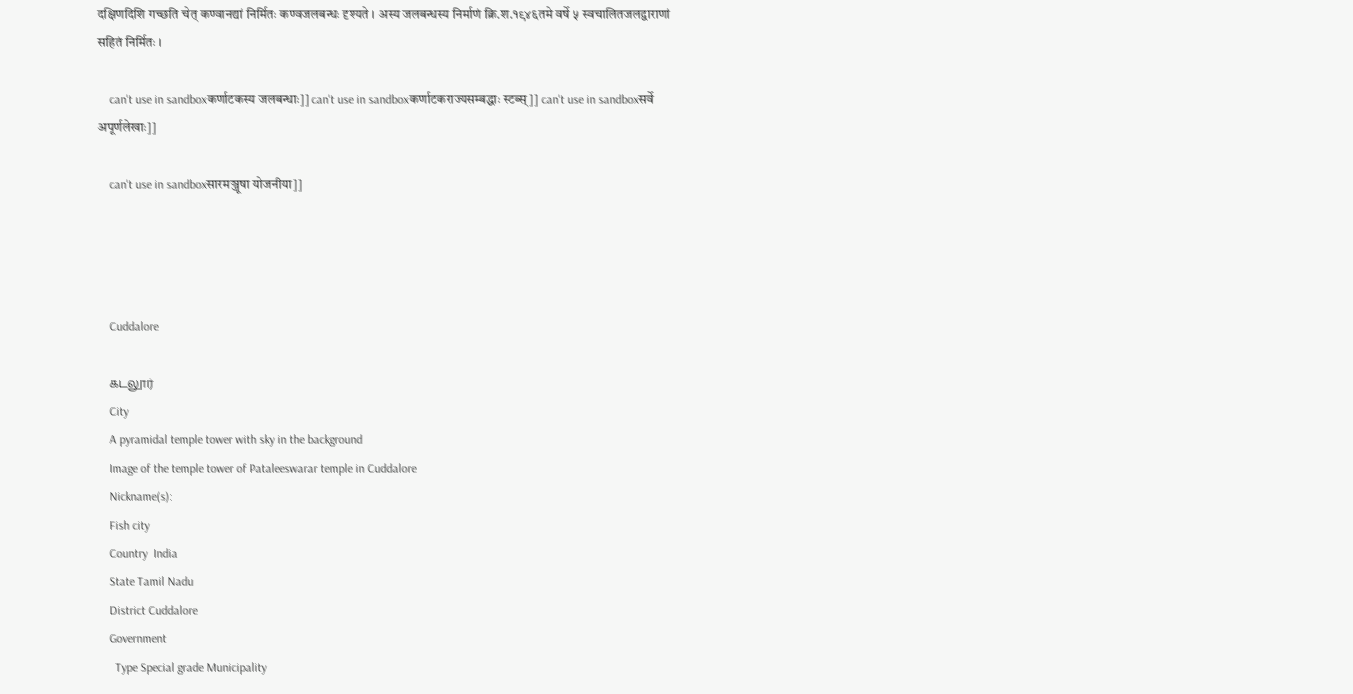दक्षिणदिशि गच्छति चेत् कण्वानद्यां निर्मितः कण्वजलबन्धः दृश्यते । अस्य जलबन्धस्य निर्माणं क्रि.श.१९४६तमे वर्षे ५ स्वचालितजलद्वाराणां सहितं निर्मितः ।

    can't use in sandboxकर्णाटकस्य जलबन्धाः]] can't use in sandboxकर्णाटकराज्यसम्बद्धाः स्टब्स्]] can't use in sandboxसर्वे अपूर्णलेखाः]]

    can't use in sandboxसारमञ्जूषा योजनीया]]




    Cuddalore

    கடலூர்
    City
    A pyramidal temple tower with sky in the background
    Image of the temple tower of Pataleeswarar temple in Cuddalore
    Nickname(s):
    Fish city
    Country  India
    State Tamil Nadu
    District Cuddalore
    Government
      Type Special grade Municipality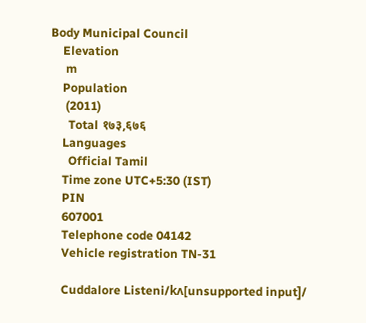Body Municipal Council
    Elevation
     m
    Population
     (2011)
      Total १७३,६७६
    Languages
      Official Tamil
    Time zone UTC+5:30 (IST)
    PIN
    607001
    Telephone code 04142
    Vehicle registration TN-31

    Cuddalore Listeni/kʌ[unsupported input]/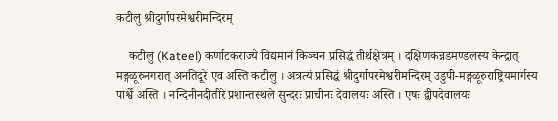कटीलु श्रीदुर्गापरमेश्वरीमन्दिरम्

    कटीलु (Kateel) कर्णाटकराज्ये विद्यमानं किञ्चन प्रसिद्धं तीर्थक्षेत्रम् । दक्षिणकन्नडमण्डलस्य केन्द्रात् मङ्गळूरुनगरात् अनतिदूरे एव अस्ति कटीलु । अत्रत्यं प्रसिद्धं श्रीदुर्गापरमेश्वरीमन्दिरम् उडुपी-मङ्गळूरुराष्ट्रियमार्गस्य पार्श्वे अस्ति । नन्दिनीनदीतीरे प्रशान्तस्थले सुन्दरः प्राचीनः देवालयः अस्ति । एषः द्वीपदेवालयः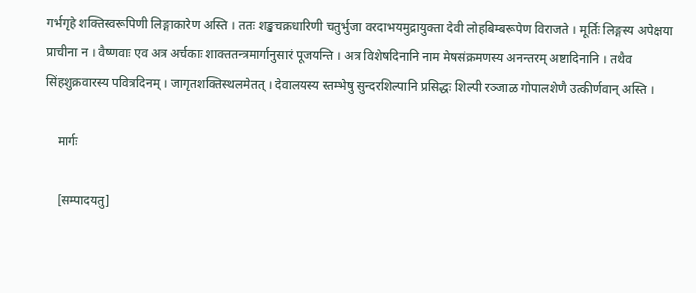गर्भगृहे शक्तिस्वरूपिणी लिङ्गाकारेण अस्ति । ततः शङ्खचक्रधारिणी चतुर्भुजा वरदाभयमुद्रायुक्ता देवी लोहबिम्बरूपेण विराजते । मूर्तिः लिङ्गस्य अपेक्षया प्राचीना न । वैष्णवाः एव अत्र अर्चकाः शाक्ततन्त्रमार्गानुसारं पूजयन्ति । अत्र विशेषदिनानि नाम मेषसंक्रमणस्य अनन्तरम् अष्टादिनानि । तथैव सिंहशुक्रवारस्य पवित्रदिनम् । जागृतशक्तिस्थलमेतत् । देवालयस्य स्तम्भेषु सुन्दरशिल्पानि प्रसिद्धः शिल्पी रञ्जाळ गोपालशेणै उत्कीर्णवान् अस्ति ।

    मार्गः

    [सम्पादयतु]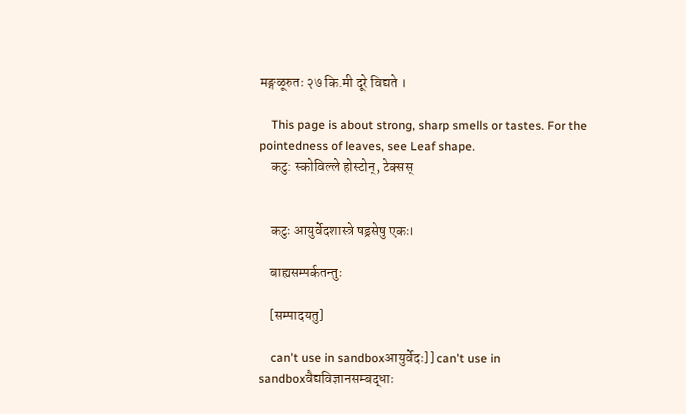मङ्गळूरुतः २७ कि.मी दूरे विद्यते ।

    This page is about strong, sharp smells or tastes. For the pointedness of leaves, see Leaf shape.
    कटु: स्कोविल्ले होस्टोन्, टेक्सस्


    कटुः आयुर्वेदशास्त्रे षड्रसेषु एकः।

    बाह्यसम्पर्कतन्तुः

    [सम्पादयतु]

    can't use in sandboxआयुर्वेदः]] can't use in sandboxवैद्यविज्ञानसम्बद्धाः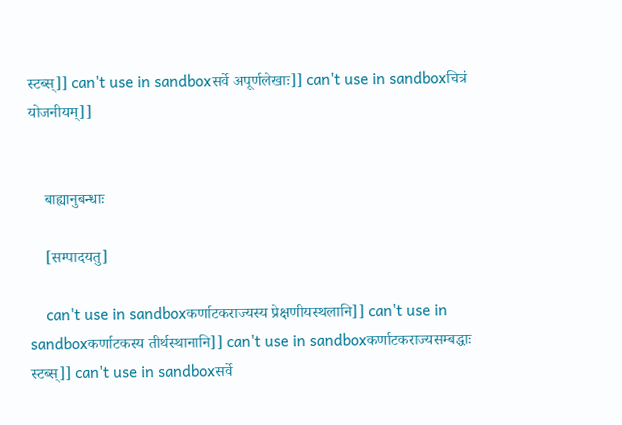स्टब्स्]] can't use in sandboxसर्वे अपूर्णलेखाः]] can't use in sandboxचित्रं योजनीयम्]]


    बाह्यानुबन्धाः

    [सम्पादयतु]

    can't use in sandboxकर्णाटकराज्यस्य प्रेक्षणीयस्थलानि]] can't use in sandboxकर्णाटकस्य तीर्थस्थानानि]] can't use in sandboxकर्णाटकराज्यसम्बद्धाः स्टब्स्]] can't use in sandboxसर्वे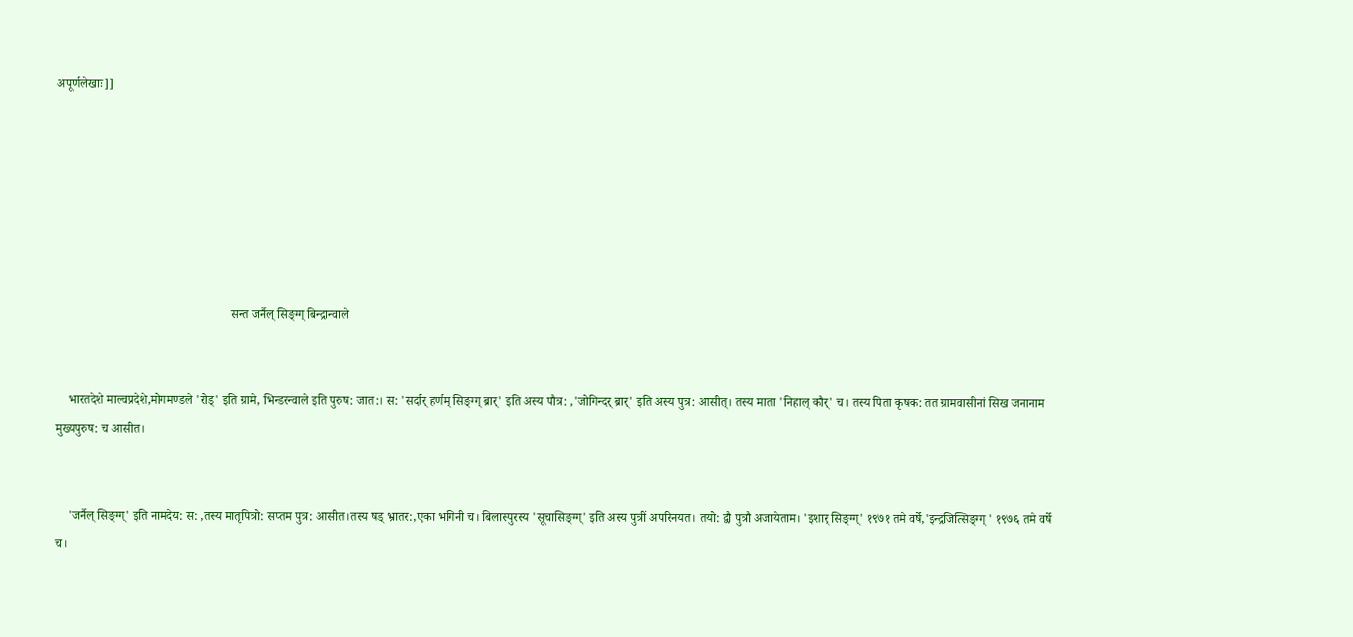अपूर्णलेखाः]]







                                                        सन्त जर्नैल् सिङ्ग्ग् बिन्द्रान्वाले


    भारतदेशे माल्वप्रदेशे,मोगमण्डले 'रोड्' इति ग्रामे, भिन्डरन्वाले इति पुरुष: जात:। स: 'सर्दार् हर्णम् सिङ्ग्ग् ब्रार्' इति अस्य पौत्र: ,'जोगिन्दर् ब्रार्' इति अस्य पुत्र: आसीत्। तस्य माता 'निहाल् कौर्' च। तस्य पिता कृषक: तत ग्रामवासीनां सिख जनानाम मुख्यपुरुष: च आसीत।


    'जर्नैल् सिङ्ग्ग्' इति नामदेय: स: ,तस्य मातृपित्रो: सप्तम पुत्र: आसीत।तस्य षड् भ्रातर:,एका भगिनी च। बिलास्पुरस्य 'सूचासिङ्ग्ग्' इति अस्य पुत्रीं अपरिनयत। तयो: द्वौ पुत्रौ अजायेताम। 'इशार् सिङ्ग्ग्' १९७१ तमे वर्षे,'इन्द्रजित्सिङ्ग्ग् ' १९७६ तमे वर्षे च।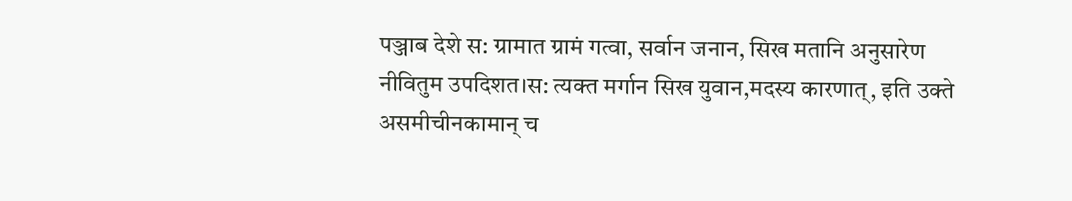पञ्जाब देशे स: ग्रामात ग्रामं गत्वा, सर्वान जनान, सिख मतानि अनुसारेण नीवितुम उपदिशत।स: त्यक्त मर्गान सिख युवान,मदस्य कारणात्, इति उक्ते असमीचीनकामान् च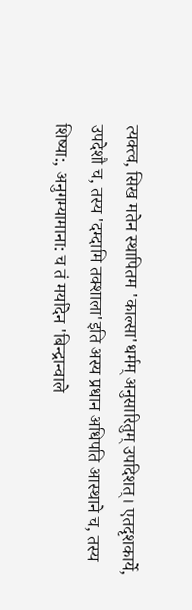त्यक्त्व, सिख मतेन स्थापितम 'काल्सा'धर्मम् अनुसारितुम् उपदिशत्। एतदृशकार्ये, उपदेशौ च, तस्य 'दम्दामि तक्शाला'इति अस्य प्रधान अधिपति आस्थाने च, तस्य शिष्या:, अनुगम्यामाना: च तं मर्यादेन 'बिन्द्रान्वाले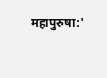महापुरुषा:'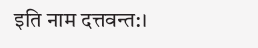इति नाम दत्तवन्त:।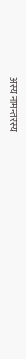अस्य नामन्तरस्य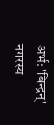अर्भ: 'बिन्द्रन्' नगरस्य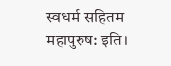स्वधर्म सहितम महापुरुष: इति।